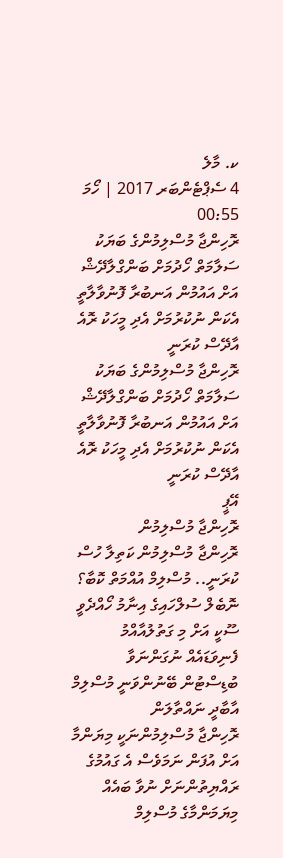ކ. މާލެ
4 ސެޕްޓެންބަރ 2017 | ހޯމަ 00:55
ރޮހިންޖާ މުސްލިމުންގެ ބަޔަކު ސަލާމަތް ހޯދުމަށް ބަންގްލާދޭޝް އަށް އައުމުން އަނބުރާ ފޮނުވާލާތީ އެކަން ނުކުރުމަށް އެދި މީހަކު ރޮއެ އާދޭސް ކުރަނީ
ރޮހިންޖާ މުސްލިމުންގެ ބަޔަކު ސަލާމަތް ހޯދުމަށް ބަންގްލާދޭޝް އަށް އައުމުން އަނބުރާ ފޮނުވާލާތީ އެކަން ނުކުރުމަށް އެދި މީހަކު ރޮއެ އާދޭސް ކުރަނީ
އޭޕީ
ރޮހިންޖާ މުސްލިމުން
ރޮހިންޖާ މުސްލިމުން ކަތިލާ ހުސް ކުރަނީ.. މުސްލިމް އުއްމަތް ކޮބާ؟
ނޮބެލް ސުލްހައިގެ އިނާމު ހޯއްދެވީ ސޫކީ އަށް މި ގަތުލުއާއްމު ފެނިވަޑައެއް ނުގަންނަވާ
ބުޑިސްޓުން ބޭނުންވަނީ މުސްލިމް އާބާދީ ނައްތާލަން
ރޮހިންޖާ މުސްލިމުންނަކީ މިޔަންމާ އަށް އުފަން ނަމަވެސް އެ ގައުމުގެ ރައްޔިތުންނަށް ނުވާ ބައެއް
މިޔަމަންމާގެ މުސްލިމް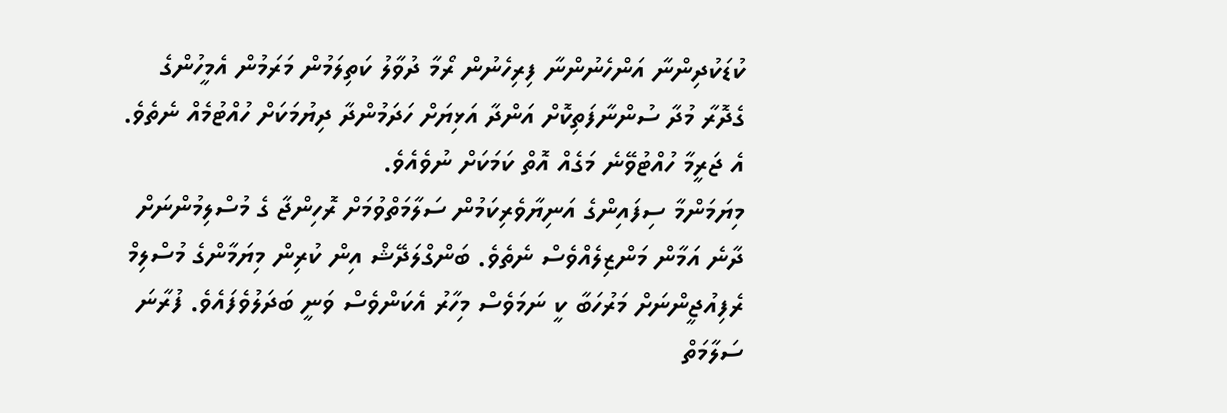ކުޑަކުދިންނާ އަންހެނުންނާ ފިރިހެނުން ރޯމާ ދުވާލު ކަތިލަމުން މަރަމުން އެމީހުންގެ ގެދޮރާ މުދާ ސުންނާފަތިކޮށް އަންދާ އަޅިޔަށް ހަދަމުންދާ ދިޔުމަކަށް ހުއްޓުމެއް ނެތެވެ. އެ ޖަރީމާ ހުއްޓުވޭނެ މަގެއް އޮތް ކަމަކަށް ނުވެއެވެ.
މިޔަމަންމާ ސިފައިންގެ އަނިޔާވެރިކަމުން ސަލާމަތްވުމަށް ރޮހިންޖާ ގެ މުސްލިމުންނަށް ދާނެ އަމާން މަންޒިލެއްވެސް ނެތެވެ. ބަންގްލަދޭޝް އިން ކުރިން މިޔަމާންގެ މުސްލިމް ރެފިއުޖީންނަށް މަރުހަބާ ކީ ނަމަވެސް މިހާރު އެކަންވެސް ވަނީ ބަދަލުވެފައެވެ. ފުރާނަ ސަލާމަތް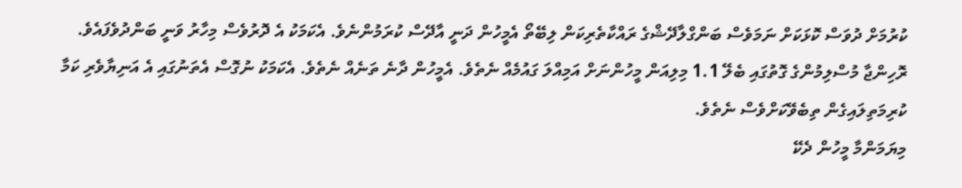ކުރުމަށް ދުވަސް ކޮޅަކަށް ނަމަވެސް ބަންގްލާދޭޝްގެ ރައްކާތެރިކަން ލިބޭތޯ އެމީހުން ދަނީ އާދޭސް ކުރަމުންނެވެ. އެކަމަކު އެ ދޮރުވެސް މިހާރު ވަނީ ބަންދުވެފައެވެ.
ރޮހިންޖާ މުސްލިމުންގެ ގޮތުގައި ބެލޭ 1.1 މިލިއަން މީހުންނަށް އަމިއްލަ ގައުމެއް ނެތެވެ. އެމީހުން ދާނެ ތަނެއް ނެތެވެ. އެކަމަކު ނުގޮސް އެތަނުގައި އެ އަނިޔާވެރި ކަމާ ކުރިމަތިލައިގެން ތިބެވޭކަށްވެސް ނެތެވެ.
މިޔަމަންމާ މީހުން ދެކޭ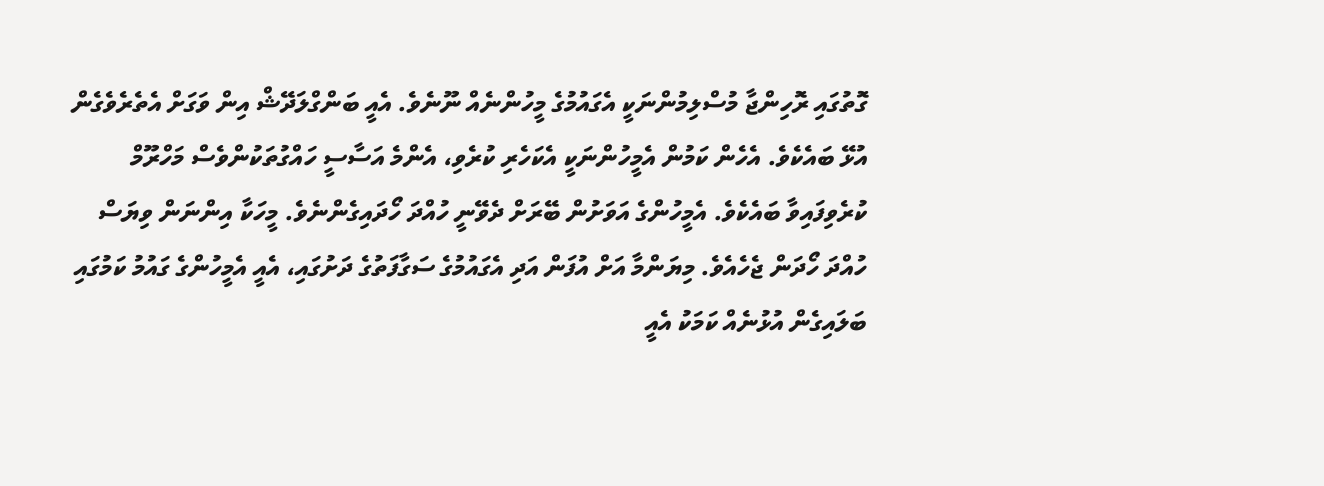ގޮތުގައި ރޮހިންޖާ މުސްލިމުންނަކީ އެގައުމުގެ މީހުންނެއް ނޫނެވެ. އެއީ ބަންގްލަދޭޝް އިން ވަގަށް އެތެރެވެގެން އުޅޭ ބައެކެވެ. އެހެން ކަމުން އެމީހުންނަކީ އެކަހެރި ކުރެވި، އެންމެ އަސާސީ ހައްގުތަކުންވެސް މަހްރޫމް ކުރެވިފައިވާ ބައެކެވެ. އެމީހުންގެ އަވަށުން ބޭރަށް ދެވޭނީ ހުއްދަ ހޯދައިގެންނެވެ. މީހަކާ އިންނަން ވިޔަސް ހުއްދަ ހޯދަން ޖެހެއެވެ. މިޔަންމާ އަށް އުފަން އަދި އެގައުމުގެ ސަގާފަތުގެ ދަށުގައި، އެއީ އެމީހުންގެ ގައުމު ކަމުގައި ބަލައިގެން އުޅުނެއް ކަމަކު އެއީ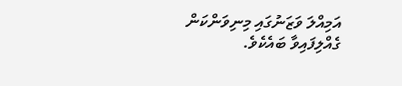އަމިއްލަ ވަޒަނުގައި މިނިވަންކަން ގެއްލިފައިވާ ބައެކެވެ.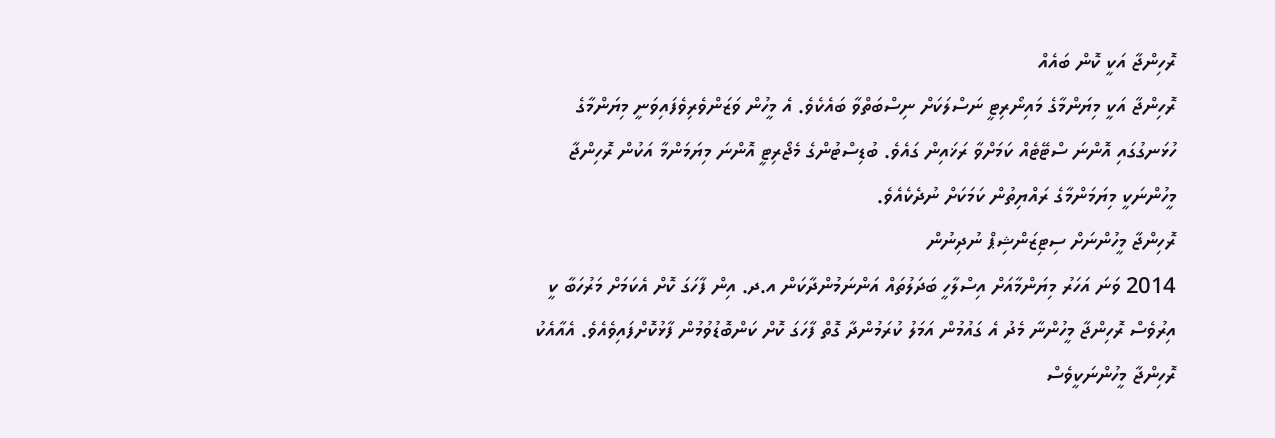ރޮހިންޖާ އަކީ ކޮން ބައެއް
ރޮހިންޖާ އަކީ މިޔަންމާގެ މައިނޯރިޓީ ނަސްލަކަށް ނިސްބަތްވާ ބައެކެވެ. އެ މީހުން ވަޒަންވެރިވެފައިވަނީ މިޔަންމާގެ ހުޅަނގުގައި އޮންނަ ސްޓޭޓެއް ކަމަށްވާ ރަޚައިން ގައެވެ. ބުޑިސްޓުންގެ މެޖޯރިޓީ އޮންނަ މިޔަމަންމާ އަކުން ރޮހިންޖާ މީހުންނަކީ މިޔަމަންމާގެ ރައްޔިތުން ކަމަކަށް ނުދެކެއެވެ.
ރޮހިންޖާ މީހުންނަށް ސިޓިޒަންޝިޕް ނުދިނުން
2014 ވަނަ އަހަރު މިޔަންމާއަށް އިސްލާހީ ބަދަލުތައް އަންނަމުންދާކަން އ.ދ. އިން ފާހަގަ ކޮށް އެކަމަށް މަރުހަބާ ކީ އިރުވެސް ރޮހިންޖާ މީހުންނާ މެދު އެ ގައުމުން އަމަލު ކުރަމުންދާ ގޮތް ފާހަގަ ކޮށް ކަންބޮޑުވުމުން ފާޅުކޮށްފައިވެއެވެ. އެއާއެކު ރޮހިންޖާ މީހުންނަކީވެސް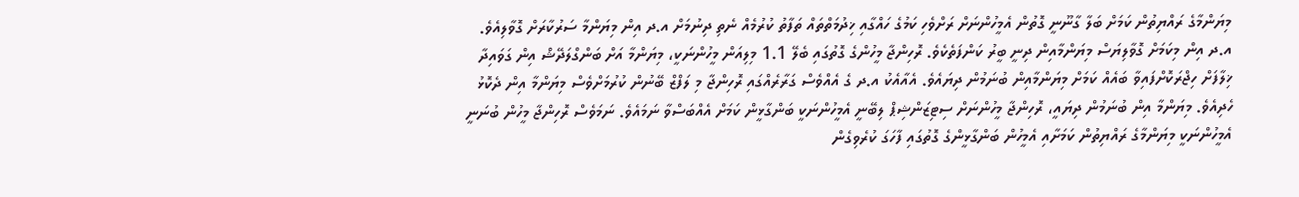މިޔަންމާގެ ރައްޔިތުން ކަމަށް ބަލާ ގާނޫނީ ގޮތުން އެމީހުންނަށް ރަށްވެހި ކަމުގެ ހައްގާއި ޚިދުމަތްތައް ތަފާތު ކުރުމެއް ނެތި ދިނުމަށް އ.ދ އިން މިޔަންމާ ސަރުކާރަށް ގޮވާލިއެވެ.
އ.ދ އިން މިކަމަށް ގޮވާލިޔަސް މިޔަންމާއިން ދިނީ ބީރު ކަންފަތެކެވެ. ރޮހިންޖާ މީހުންގެ ގޮތުގައި ބެލޭ 1.1 މިލިއަން މީހުންނަކީ، މިޔަންމާ އަށް ބަންގްލަދޭޝް އިން ގަވައިދާ ޚިލާފަށް ހިޖްރަކޮށްފައިވާ ބައެއް ކަމަށް މިޔަންމާއިން ބުނަމުން ދިޔައެވެ. އެއާއެކު އ.ދ ގެ އެއްވެސް ގަރާރެއްގައި ރޮހިންޖާ މި ލަފްޒް ބޭނުން ކުރުމަށްވެސް މިޔަންމާ އިން ދެކޮޅު ހެދިއެވެ. މިޔަންމާ އިން ބުނަމުން ދިޔައީ، ރޮހިންޖާ މީހުންނަށް ސިޓިޒަންޝިޕް ލިބޭނީ އެމީހުންނަކީ ބަންގާޅީން ކަމަށް އެއްބަސްވާ ނަމައެވެ. ނަމަވެސް ރޮހިންޖާ މީހުން ބުނަނީ އެމީހުންނަކީ މިޔަންމާގެ ރައްޔިތުން ކަމަށާއި އެމީހުން ބަންގާޅީންގެ ގޮތުގައި ފާހަގަ ކުރެވިގެން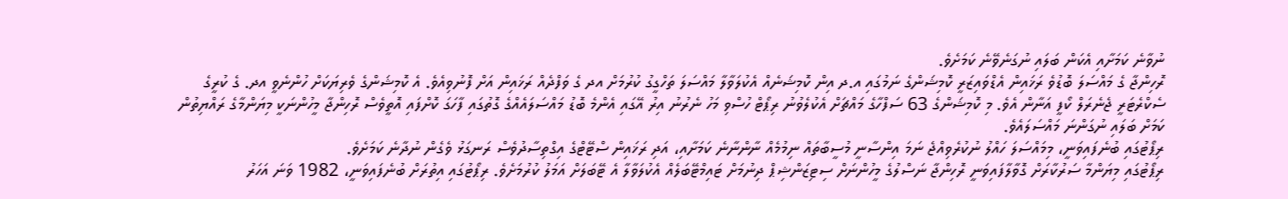ނުވާނެ ކަމަށާއި އެކަން ބަލައި ނުގަނެވޭނެ ކަމަށެވެ.
ރޮހިންޖާ ގެ މައްސަލަ ބޮޑުވެ ރަޚައިން އެޑްވައިޒަރީ ކޮމިޝަންގެ ނަމުގައި އ.ދ އިން ކޮމިޝަނެއް އެކުލަވާލާ މައްސަލަ ތަހްގީގު ކުރުމަށް އދ ގެ ވަފްދެއް ރަޚައިން އަށް ފޮނުވިއެވެ. އެ ކޮމިޝަންގެ ވެރިޔަކަށް ހުންނެވީ އދ. ގެ ކުރީގެ ސެކްރެޓަރީ ޖެނެރަލް ކޯފީ އަނާން އެވެ. މި ކޮމިޝަންގެ 63 ސަފްހާގެ މައްޗަށް އެކުލެވުނު ރިޕޯޓް ހުސްވި މަހު ނެރުނު އިރު އޭގައި އެންމެ ބޮޑު މައްސަލައެއްގެ ގޮތުގައި ފާހަގަ ކޮށްފައި އޮތީވެސް ރޮހިންޖާ މީހުންނަކީ މިޔަންމާގެ ރައްޔިތުން ކަމަށް ބަލައި ނުގަންނަ މައްސަލައެވެ.
ރިޕޯޓުގައި ބުނެފައިވަނީ، މިމައްސަލަ ހައްލު ނުކުރެވިއްޖެ ނަމަ އިންސާނީ މުސީބާތައް ނިމުމެއް ނާންނާނެ ކަމަށާއި، އަދި ރަޚައިން ސްޓޭޓްގެ އިގްތިސާދުވެސް ރަނގަޅު ވެގެން ނުދާނެ ކަމަށެވެ.
ރިޕޯޓުގައި މިޔަންމާ ސަރުކާރަށް ގޮވާލާފައިވަނީ ރޮހިންޖާ ނަސްލުގެ މީހުންނަށް ސިޓިޒަންޝިޕް ދިނުމަށް ޓައިމްޓޭބަލެއް އެކުލަވާލާ އެ ޓޭބަލަށް އަމަލު ކުރުމަށެވެ. ރިޕޯޓުގައި އިތުރަށް ބުނެފައިވަނީ، 1982 ވަނަ އަހަރު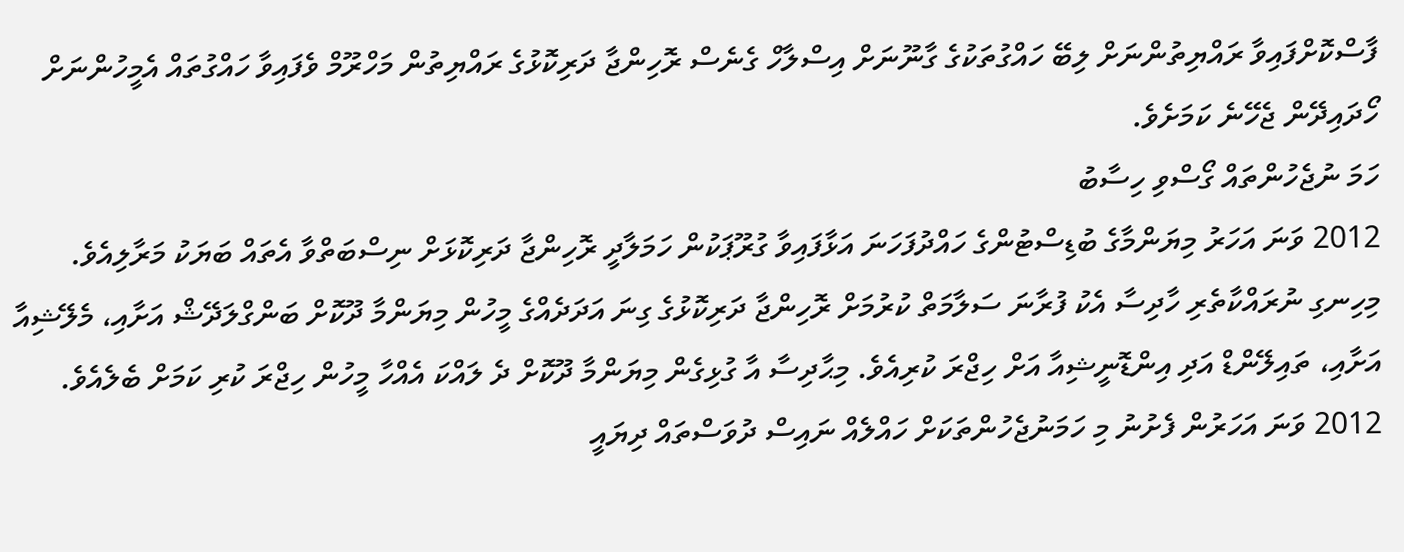ފާސްކޮށްފައިވާ ރައްޔިތުންނަށް ލިބޭ ހައްގުތަކުގެ ގާނޫނަށް އިސްލާހް ގެނެސް ރޮހިންޖާ ދަރިކޮޅުގެ ރައްޔިތުން މަހްރޫމް ވެފައިވާ ހައްގުތައް އެމީހުންނަށް ހޯދައިދޭން ޖެހޭނެ ކަމަށެވެ.
ހަމަ ނުޖެހުންތައް ގޯސްވި ހިސާބު
2012 ވަނަ އަހަރު މިޔަންމާގެ ބުޑިސްޓުންގެ ހައްދުފަހަނަ އަޅާފައިވާ ގުރޫޕަކުން ހަމަލާދީ ރޮހިންޖާ ދަރިކޮޅަށް ނިސްބަތްވާ އެތައް ބަޔަކު މަރާލިއެވެ. މިހިނގި ނުރައްކާތެރި ހާދިސާ އެކު ފުރާނަ ސަލާމަތް ކުރުމަށް ރޮހިންޖާ ދަރިކޮޅުގެ ގިނަ އަދަދެއްގެ މީހުން މިޔަންމާ ދޫކޮށް ބަންގްލަދޭޝް އަށާއި، މެލޭޝިއާ އަށާއި، ތައިލޭންޑް އަދި އިންޑޮނީޝިއާ އަށް ހިޖްރަ ކުރިއެވެ. މިޙާދިސާ އާ ގުޅިގެން މިޔަންމާ ދޫކޮށް ދެ ލައްކަ އެއްހާ މީހުން ހިޖްރަ ކުރި ކަމަށް ބެލެއެވެ.
2012 ވަނަ އަހަރުން ފެށުނު މި ހަމަނުޖެހުންތަކަށް ހައްލެއް ނައިސް ދުވަސްތައް ދިޔައީ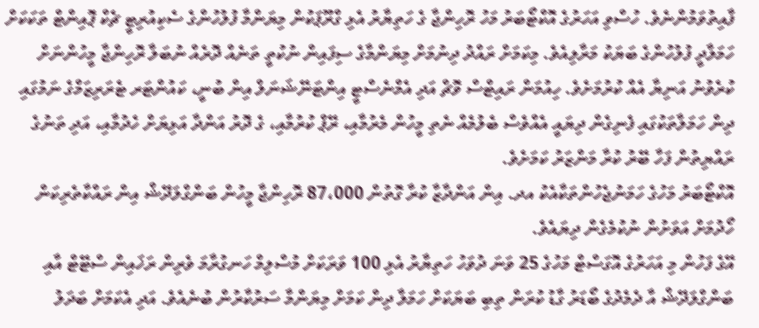ފާއިތުވަމުންނެވެ. ހުސްވި އަހަރުގެ އޮކްޓޯބަރު މަހު ރޮހިންޖާ ގެ ހަތިޔާރު އެޅި ގްރޫޕަކުން މިޔަންމާ ފުލުހުންގެ ސެކިއުރިޓީ ޗެކް ޕޮއިންޓް ތަކަކަށް ހަމަލާދީ ފުލުހުންގެ ބަޔަކު މަރާލިއެވެ. މިކަމަށް ރައްދު ދިނުމަށް މިޔަންމާގެ ސިފައިން ނުކުތީ ތަނެއް ދޮރެއް ނުބަލާ ރޮހިންޖާ މީހުންނަށް ކުރެވުނު އަނިޔާ އެއް ކުރުމަށެވެ. ހިއުމަން ރައިޓްސް ވޮޗް އަދި އެމްނެސްޓީ އިންޓަނޭޝަނަލް އިން ބުނީ، ކައުންޓަރ ޓެރަރިޒަމްގެ ނަމުގައި ދިން ހަމަލާތަކުގައި ފެނިގެން ދިޔައީ އެއްވެސް ބެލުމެއް ނެތި މީހުން މެރުމާއި، ރޭޕް ކުރުމާއި، ގެ ދޮރު އަންދާ އަޅިޔަށް ހެދުމާއި، އަދި ތަނުގެ ރައްޔިތުން ފަހާ ބޭރު ކުރާ މަންޒަރު ކަމަށެވެ.
އޮކްޓޯބަރު މަހުގެ ހަމަނުޖެހުންތަކާއެކު އދ. އިން އަންދާޒާ ކުރާ ގޮތުން 87،000 ރޮހިންޖާ މީހުން ބަންގްލަދޭޝް އިން ރައްކާތެރިކަން ހޯދުމަށް އަވަށުން ނުކުމެގެން ދިޔައެވެ.
އޭގެ ފަހުން މި އަހަރުގެ އޮގަސްޓް މަހުގެ 25 ވަނަ ދުވަހު ހަތިޔާރު އެޅި 100 ވަރަކަށް މުސްލިމް ހަނގުރާމަ ވެރިން ރަޚައިން ސްޓޭޓް އާއި ބަންގްލަދޭޝް އާ ދެމެދުގެ ބޯޑަރު ގާޑު ކުރަން ތިބި ބަޔަކަށް ހަމަލާ ދިން ކަމަށް މިޔަންމާ ސަރުކާރުން ބުނެއެވެ. އަދި އެކަމަށް ބަދަލު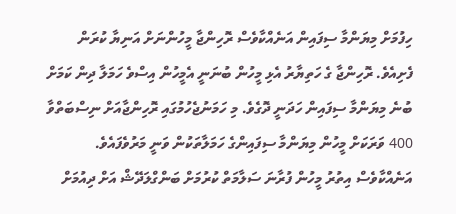ހިފުމަށް މިޔަންމާ ސިފައިން އަނެއްކާވެސް ރޮހިންޖާ މީހުންނަށް އަނިޔާ ކުރަން ފެށިއެވެ. ރޮހިންޖާ ގެ ހަތިޔާރު އެޅި މީހުން ބުނަނީ އެމީހުން އިސްވެ ހަމަލާ ދިން ކަމަށް ބުނެ މިޔަންމާ ސިފައިން ހަދަނީ ދޮގެވެ. މި ހަމަނުޖެހުމުގައި ރޮހިންޖާއަށް ނިސްބަތްވާ 400 ވަރަކަށް މީހުން މިޔަންމާ ސިފައިންގެ ހަމަލާތަކުން ވަނީ މަރުވެފައެވެ. އަނެއްކާވެސް އިތުރު މީހުން ފުރާނަ ސަލާމަތް ކުރުމަށް ބަންގްލަދޭޝް އަށް ދިއުމަށް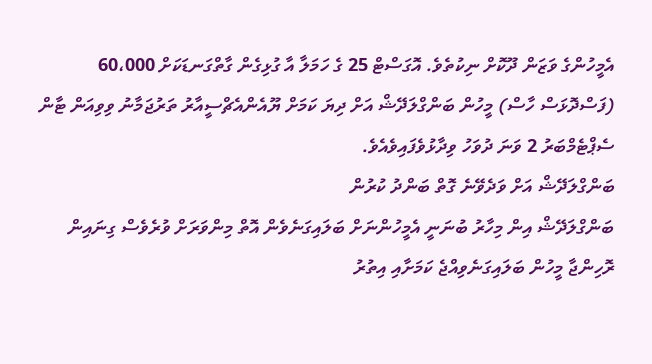އެމީހުންގެ ވަޒަން ދޫކޮށް ނިކުތެވެ. އޮގަސްޓް 25 ގެ ހަމަލާ އާ ގުޅިގެން ގާތްގަނޑަކަށް 60،000 (ފަސްދޮޅަސް ހާސް) މީހުން ބަންގްލަދޭޝް އަށް ދިޔަ ކަމަށް ޔޫއެންއެޗްސީއާރު ތަރުޖަމާނު ވިވިއަން ޓާން ސެޕްޓެމްބަރު 2 ވަނަ ދުވަހު ވިދާޅުވެފައިވެއެވެ.
ބަންގްލަދޭޝް އަށް ވަދެވޭނެ ގޮތް ބަންދު ކުރުން
ބަންގްލަދޭޝް އިން މިހާރު ބުނަނީ އެމީހުންނަށް ބަލައިގަނެވެން އޮތް މިންވަރަށް ވުރެވެސް ގިނައިން ރޮހިންޖާ މީހުން ބަލައިގަނެވިއްޖެ ކަމަށާއި އިތުރު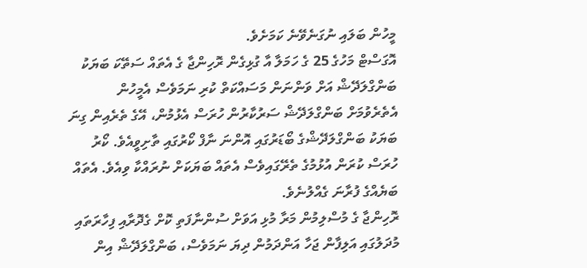މީހުން ބަލައި ނުގަނެވޭނެ ކަމަށެވެ.
އޮގަސްޓް މަހުގެ 25 ގެ ހަމަލާ އާ ގުޅިގެން ރޮހިންޖާ ގެ އެތައް ސަތޭކަ ބަޔަކު ބަންގްލަދޭޝް އަށް ވަންނަން މަސައްކަތް ކުރި ނަމަވެސް އެމީހުން އެތެރެވުމަށް ބަންގްލަދޭޝް ސަރުކާރުން ހުރަސް އެޅުމުން، އޭގެ ތެރެއިން ގިނަ ބަޔަކު ބަންގްލަދޭޝްގެ ބޯޑަރުގައި އޮންނަ ނާފް ކޯރުގައި ތާށިވީއެވެ. ކޯރު ހުރަސް ކުރަން އުޅުމުގެ ތެރޭގައިވެސް އެތައް ބަޔަކަށް ނުރައްކާ ވިއެވެ. އެތައް ބަޔެއްގެ ފުރާނަ ގެއްލުނެވެ.
ރޮހިންޖާ ގެ މުސްލިމުން މަރާ މުޅި އަވަށް ސުންނާފަތި ކޮށް ގެދޮރާއި ފިހާރަތައި މުދަލުގައި އަލިފާން ޖަހާ އަންދަމުން ދިޔަ ނަމަވެސް، ބަންގްލަދޭޝް އިން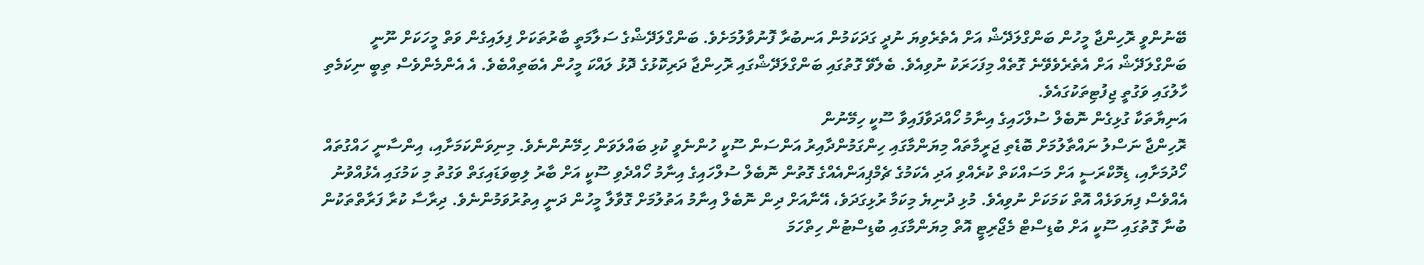ބޭނުންވީ ރޮހިންޖާ މީހުން ބަންގްލަދޭޝް އަށް އެތެރެވިޔަ ނުދީ ގަދަކަމުން އަނބުރާ ފޮނުވާލުމަށެވެ. ބަންގްލަދޭޝްގެ ސަލާމަތީ ބާރުތަކަށް ފިލައިގެން ވަތް މީހަކަށް ނޫނީ ބަންގްލަދޭޝް އަށް އެތެރެވެވޭނެ ގޮތެއް މިފަހަރަކު ނުވިއެވެ. ބެލެވޭ ގޮތުގައި ބަންގްލަދޭޝްގައި ރޮހިންޖާ ދަރިކޮޅުގެ ދޮޅު ލައްކަ މީހުން އެބަތިއްބެވެ. އެ އެންމެންވެސް ތިބީ ނިކަމެތި ހާލުގައި ވަގުތީ ޖިފުޓިތަކުގައެވެ.
އަނިޔާތަކާ ގުޅިގެން ނޮބެލް ސުލްހައިގެ އިނާމު ހޯއްދަވާފައިވާ ސޫކީ ހިމޭނުން
ރޮހިންޖާ ނަސްލު ނައްތާލުމަށް ބޮޑެތި ޖަރީމާތައް މިޔަންމާގައި ހިންގަމުންދާއިރު އަންސަން ސޫކީ ހުންނެވީ ކުޅި ބައްލަވަން ހިމޭނުންނެވެ. މިނިވަންކަމަށާއި، އިންސާނީ ހައްގުތައް ހޯދުމަށާއި، ޑިމޮކްރަސީ އަށް މަސައްކަތް ކުރެއްވި އަދި އެކަމުގެ ޗެމްޕިއަންއެއްގެ ގޮތުން ނޮބެލް ސުލްހައިގެ އިނާމު ހޯއްދެވި ސޫކީ އަށް ބާރު ލިބިވަޑައިގަތް ވަގުތު މި ކަމުގައި އެޅުއްވުނު އެއްވެސް ފިޔަވަޅެއް އޮތް ކަމަކަށް ނުވިއެވެ. މުޅި ދުނިޔެ މިކަމާ ރުޅިގަދަވެ، އޭނާއަށް ދިން ނޮބެލް އިނާމު އަތުލުމަށް ގޮވާލާ މީހުން ދަނީ އިތުރުވަމުންނެވެ. ދިރާސާ ކުރާ ފަރާތްތަކުން ބުނާ ގޮތުގައި ސޫކީ އަށް ބުޑިސްޓް މެޖޯރިޓީ އޮތް މިޔަންމާގައި ބުޑިސްޓުން ހިތްހަމަ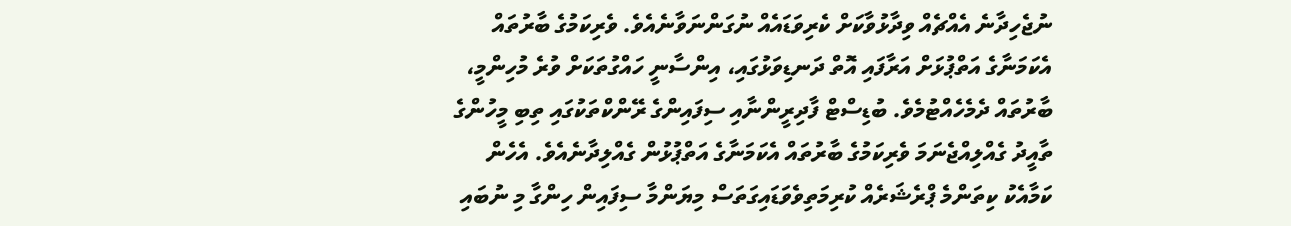ނުޖެހިދާނެ އެއްޗެއް ވިދާޅުވާކަށް ކެރިވަޑައެއް ނުގަންނަވާނެއެވެ. ވެރިކަމުގެ ބާރުތައް އެކަމަނާގެ އަތްޕުޅަށް އަރާފައި އޮތް ދަނޑިވަޅުގައި، އިންސާނީ ހައްގުތަކަށް ވުރެ މުހިންމީ، ބާރުތައް ދެމެހެއްޓުމެވެ. ބުޑިސްޓް ފާދިރީންނާއި ސިފައިންގެ ރޭންކްތަކުގައި ތިބި މީހުންގެ ތާއީދު ގެއްލިއްޖެނަމަ ވެރިކަމުގެ ބާރުތައް އެކަމަނާގެ އަތްޕުޅުން ގެއްލިދާނެއެވެ. އެހެން ކަމާއެކު ކިތަންމެ ޕްރެޝަރެއް ކުރިމަތިވެވަޑައިގަތަސް މިޔަންމާ ސިފައިން ހިންގާ މި ނުބައި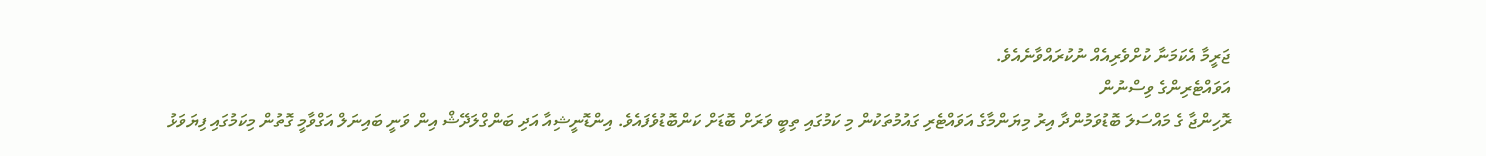ޖަރީމާ އެކަމަނާ ކުށްވެރިއެއް ނުކުރައްވާނެއެވެ.
އަވައްޓެރިންގެ ވިސްނުން
ރޮހިންޖާ ގެ މައްސަލަ ބޮޑުވަމުންދާ އިރު މިޔަންމާގެ އަވައްޓެރި ގައުމުތަކުން މި ކަމުގައި ތިބީ ވަރަށް ބޮޑަށް ކަންބޮޑުވެފައެވެ. އިންޑޮނީޝިއާ އަދި ބަންގްލަދޭޝް އިން ވަނީ ބައިނަލް އަގްވާމީ ގޮތުން މިކަމުގައި ފިޔަވަޅު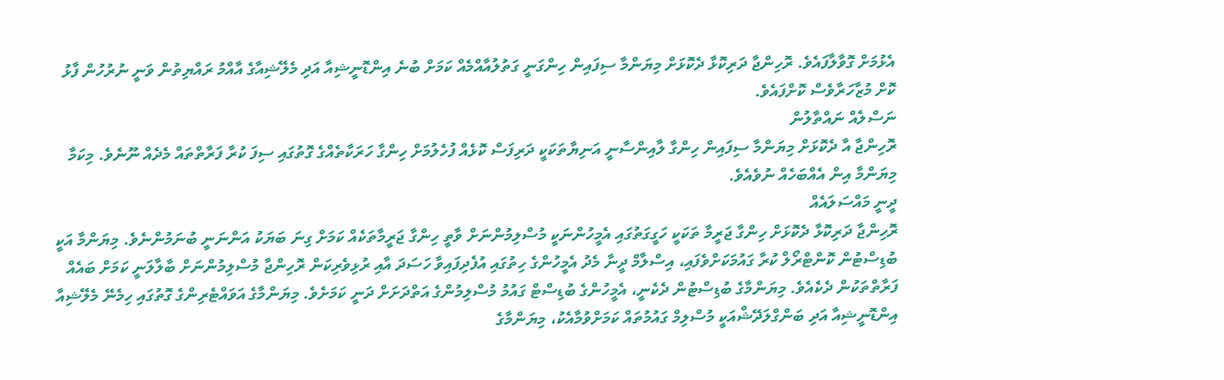އެޅުމަށް ގޮވާލާފައެވެ. ރޮހިންޖާ ދަރިކޮޅާ ދެކޮޅަށް މިޔަންމާ ސިފައިން ހިންގަނީ ގަތުލުއާއްމެއް ކަމަށް ބުނެ އިންޑޮނީޝިއާ އަދި މެލޭޝިއާގެ އާއްމު ރައްޔިތުން ވަނީ ނުރުހުން ފާޅު ކޮށް މުޒާހަރާވެސް ކޮށްފައެވެ.
ނަސްލެއް ނައްތާލުން
ރޮހިންޖާ އާ ދެކޮޅަށް މިޔަންމާ ސިފައިން ހިންގާ ލާއިންސާނީ އަނިޔާތަކަކީ ދަރިފަސް ކޮޅެއް ފުހެލުމަށް ހިންގާ ހަރަކާތެއްގެ ގޮތުގައި ސިފަ ކުރާ ފަރާތްތައް މެދެއް ނޫނެވެ. މިކަމާ މިޔަންމާ އިން އެއްބަހެއް ނުވެއެވެ.
ދީނީ މައްސަލައެއް
ރޮހިންޖާ ދަރިކޮޅާ ދެކޮޅަށް ހިންގާ ޖަރީމާ ތަކަކީ ހަގީގަތުގައި އެމީހުންނަކީ މުސްލިމުންނަށް ވާތީ ހިންގާ ޖަރީމާތަކެއް ކަމަށް ގިނަ ބަޔަކު އަންނަނީ ބުނަމުންނެވެ. މިޔަންމާ އަކީ ބުޑިސްޓުން ކޮންޓްރޯލް ކުރާ ގައުމަކަށްވެފައި، އިސްލާމް ދީނާ މެދު އެމީހުންގެ ހިތުގައި އުފެދިފައިވާ ހަސަދަ އާއި ރުޅިވެރިކަން ރޮހިންޖާ މުސްލިމުންނަށް ބާލާލަނީ ކަމަށް ބައެއް ފަރާތްތަކުން ދެކެއެވެ. މިޔަންމާގެ ބުޑިސްޓުން ދެކެނީ، އެމީހުންގެ ބުޑިސްޓް ގައުމު މުސްލިމުންގެ އަތްދަށަށް ދަނީ ކަމަށެވެ. މިޔަންމާގެ އަވައްޓެރިންގެ ގޮތުގައި ހިމެނޭ މެލޭޝިއާ އިންޑޮނީޝިއާ އަދި ބަންގްލަދޭޝްއަކީ މުސްލިމް ގައުމުތައް ކަމަށްވުމާއެކު، މިޔަންމާގެ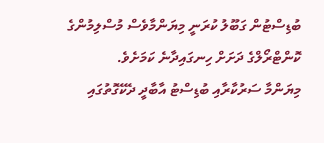ބުޑިސްޓުން ގަބޫލު ކުރަނީ މިޔަންމާވެސް މުސްލިމުންގެ ކޮންޓްރޯލްގެ ދަށަށް ހިނގައިދާނެ ކަމަށެވެ.
މިޔަންމާ ސަރުކާރާއި ބުޑިސްޓު އާބާދީ ދެކޭގޮތުގައި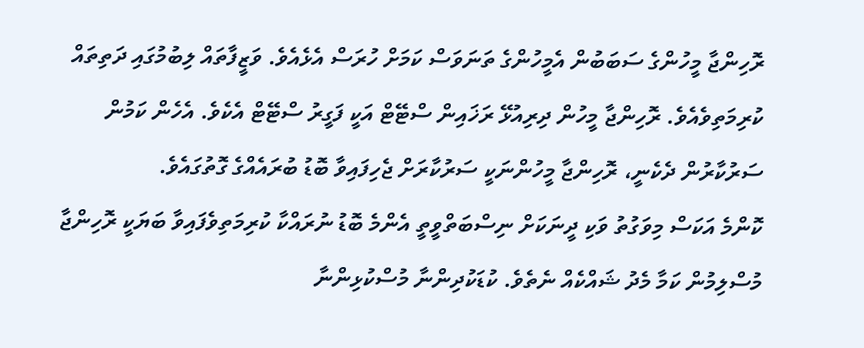ރޮހިންޖާ މީހުންގެ ސަބަބުން އެމީހުންގެ ތަނަވަސް ކަމަށް ހުރަސް އެޅެއެވެ. ވަޒީފާތައް ލިބުމުގައި ދަތިތައް ކުރިމަތިވެއެވެ. ރޮހިންޖާ މީހުން ދިރިއުޅޭ ރަޚައިން ސްޓޭޓް އަކީ ފަގީރު ސްޓޭޓް އެކެވެ. އެހެން ކަމުން ސަރުކާރުން ދެކެނީ، ރޮހިންޖާ މީހުންނަކީ ސަރުކާރަށް ޖެހިފައިވާ ބޮޑު ބުރައެއްގެ ގޮތުގައެވެ.
ކޮންމެ އަކަސް މިވަގުތު ވަކި ދީނަކަށް ނިސްބަތްވީތީ އެންމެ ބޮޑު ނުރައްކާ ކުރިމަތިވެފައިވާ ބަޔަކީ ރޮހިންޖާ މުސްލިމުން ކަމާ މެދު ޝައްކެއް ނެތެވެ. ކުޑަކުދިންނާ މުސްކުޅިންނާ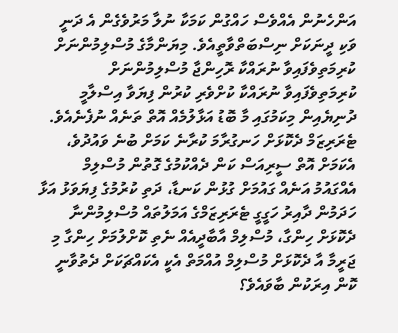އަންހެނުން އެއްވެސް ހައްގުން ކަމަކާ ނުލާ މަރުވެގެން އެ ދަނީ ވަކި ދީނަކަށް ނިސްބަތްވާތީއެވެ. މިޔަންމާގެ މުސްލިމުންނަށް ކުރިމަތިވެފައިވާ ނުރައްކާ ރޮހިންޖާ މުސްލިމުންނަށް ކުރިމަތިވެފައިވާ ނުރައްކާ ކުށްވެރި ކުރުން ފިޔަވާ އިސްލާމީ ދުނިޔެއިން މިކަމުގައި މާ ބޮޑު އަޅާލުމެއް އޮތް ތަނެއް ނުފެނެއެވެ. ޓެރަރިޒަމް ދެކޮޅަށް ހަނގުރާމަ ކުރާނެ ކަމަށް ބުނެ ވައުދުވެ، އެކަމަށް އޮތް ސީރިއަސް ކަން ދެއްކުމުގެ ގޮތުން މުސްލިމް އެއްގައުމު އަނެއް ގައުމަށް ގުޅުން ކަނޑާ، ދަތި ކުރުމުގެ ފިޔަވަޅު އަޅާ ހަދަމުން ދާއިރު ހަގީގީ ޓެރަރިޒަމްގެ އަމަލުތައް މުސްލިމުންނާ ދެކޮޅަށް ހިންގާ، މުސްލިމް އާބާދީއެއް ނެތި ކޮށްލުމަށް ހިންގާ މި ޖަރީމާ އާ ދެކޮޅަށް މުސްލިމް އުއްމަތް އެކީ އެކައްޗަކަށް ދެތުވާނީ ކޮން އިރަކުން ބާވައެވެ؟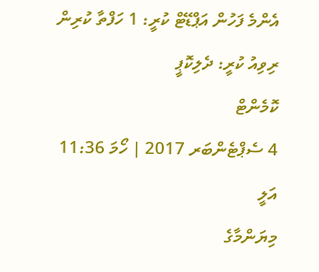އެންމެ ފަހުން އަޕްޑޭޓް ކުރީ: 1 ހަފްތާ ކުރިން
ރިވިއު ކުރީ: ދެލިކޮޕީ
ކޮމެންޓް
4 ސެޕްޓެންބަރ 2017 | ހޯމަ 11:36
އަލީ
މިޔަންމާގެ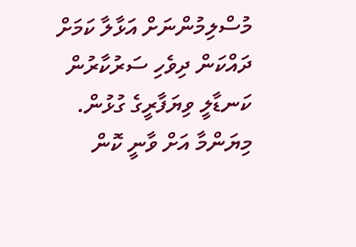މުސްލިމުންނަށް އަޅާލާ ކަމަށް ދައްކަން ދިވެހި ސަރުކާރުން ކަނޑާލީ ވިޔަފާރީގެ ގުޅުން. މިޔަންމާ އަށް ވާނީ ކޮން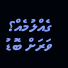ގެއްލުމެއް؟ ވަރަށް ބޮޑު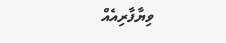ވިޔާފާރިއެއް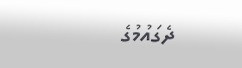ދެގައުމުގެ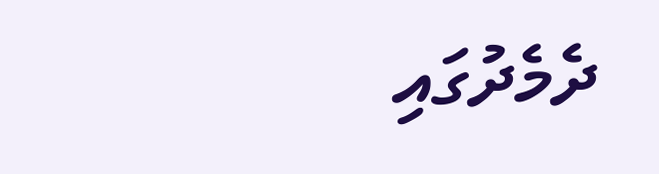ދެމެދުގައި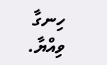ހިނގާ ވިއްޔާ.